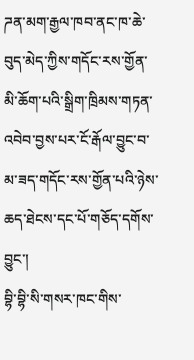ཌན་མག་རྒྱལ་ཁབ་ནང་ཁ་ཆེ་བུད་མེད་ཀྱིས་གདོང་རས་གྱོན་མི་ཆོག་པའི་སྒྲིག་ཁྲིམས་གཏན་འབེབ་བྱས་པར་ངོ་རྒོལ་བྱུང་བ་མ་ཟད་གདོང་རས་གྱོན་པའི་ཉེས་ཆད་ཐེངས་དང་པོ་གཅོད་དགོས་བྱུང་།
བྷི་བྷི་སི་གསར་ཁང་གིས་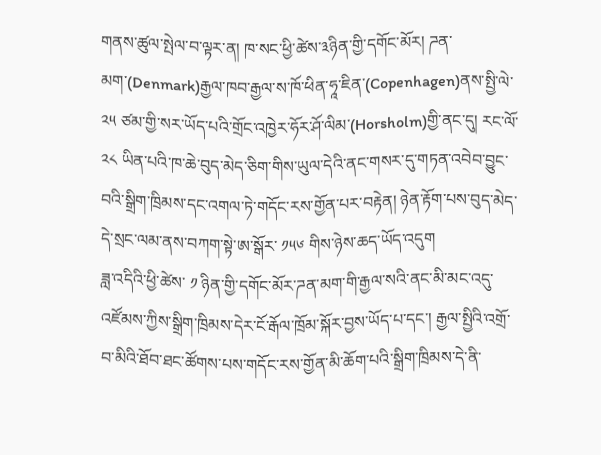གནས་ཚུལ་སྤེལ་བ་ལྟར་ན། ཁ་སང་ཕྱི་ཚེས་༣ཉིན་གྱི་དགོང་མོར། ཌན་མག་(Denmark)རྒྱལ་ཁབ་རྒྱལ་ས་ཁོ་ཕིན་ཧཱ་ཇིན་(Copenhagen)ནས་སྤྱི་ལེ་ ༢༥ ཙམ་གྱི་སར་ཡོད་པའི་གྲོང་འཁྱེར་ཧོར་ཤོ་ལིམ་(Horsholm)གྱི་ནང་དུ། རང་ལོ་ ༢༨ ཡིན་པའི་ཁ་ཆེ་བུད་མེད་ཅིག་གིས་ཡུལ་དེའི་ནང་གསར་དུ་གཏན་འབེབ་བྱུང་བའི་སྒྲིག་ཁྲིམས་དང་འགལ་ཏེ་གདོང་རས་གྱོན་པར་བརྟེན། ཉེན་རྟོག་པས་བུད་མེད་དེ་སྲང་ལམ་ནས་བཀག་སྟེ་ཨ་སྒོར་ ༡༥༦ གིས་ཉེས་ཆད་ཡོད་འདུག
ཟླ་འདིའི་ཕྱི་ཚེས་ ༡ ཉིན་གྱི་དགོང་མོར་ཌན་མག་གི་རྒྱལ་སའི་ནང་མི་མང་འདུ་འཛོམས་ཀྱིས་སྒྲིག་ཁྲིམས་དེར་ངོ་རྒོལ་ཁྲོམ་སྐོར་བྱས་ཡོད་པ་དང་། རྒྱལ་སྤྱིའི་འགྲོ་བ་མིའི་ཐོབ་ཐང་ཚོགས་པས་གདོང་རས་གྱོན་མི་ཆོག་པའི་སྒྲིག་ཁྲིམས་དེ་ནི་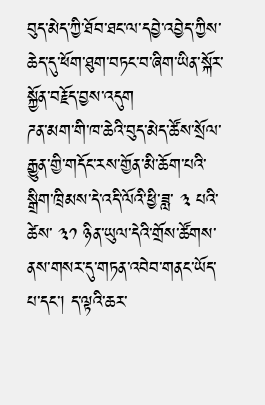བུད་མེད་ཀྱི་ཐོབ་ཐང་ལ་དབྱེ་འབྱེད་ཀྱིས་ཆེད་དུ་ཕོག་ཐུག་བཏང་བ་ཞིག་ཡིན་སྐོར་སྐྱོན་བརྗོད་བྱས་འདུག
ཌན་མག་གི་ཁ་ཆེའི་བུད་མེད་ཚོས་སྲོལ་རྒྱུན་གྱི་གདོང་རས་གྱོན་མི་ཆོག་པའི་སྒྲིག་ཁྲིམས་དེ་འདི་ལོའི་ཕྱི་ཟླ་ ༣ པའི་ཚེས་ ༣༡ ཉིན་ཡུལ་དེའི་གྲོས་ཚོགས་ནས་གསར་དུ་གཏན་འབེབ་གནང་ཡོད་པ་དང་། ད་ལྟའི་ཆར་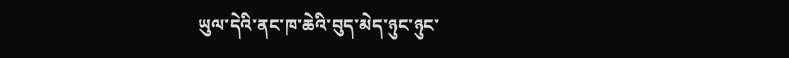ཡུལ་དེའི་ནང་ཁ་ཆེའི་བུད་མེད་ཉུང་ཉུང་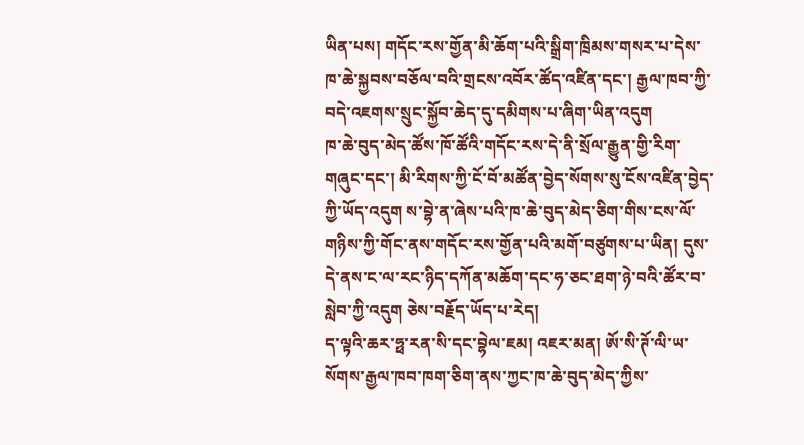ཡིན་པས། གདོང་རས་གྱོན་མི་ཆོག་པའི་སྒྲིག་ཁྲིམས་གསར་པ་དེས་ཁ་ཆེ་སྐྱབས་བཅོལ་བའི་གྲངས་འབོར་ཚོད་འཛིན་དང་། རྒྱལ་ཁབ་ཀྱི་བདེ་འཇགས་སྲུང་སྐྱོབ་ཆེད་དུ་དམིགས་པ་ཞིག་ཡིན་འདུག
ཁ་ཆེ་བུད་མེད་ཚོས་ཁོ་ཚོའི་གདོང་རས་དེ་ནི་སྲོལ་རྒྱུན་གྱི་རིག་གཞུང་དང་། མི་རིགས་ཀྱི་ངོ་བོ་མཚོན་བྱེད་སོགས་སུ་ངོས་འཛིན་བྱེད་ཀྱི་ཡོད་འདུག ས་བྷེ་ན་ཞེས་པའི་ཁ་ཆེ་བུད་མེད་ཅིག་གིས་ངས་ལོ་གཉིས་ཀྱི་གོང་ནས་གདོང་རས་གྱོན་པའི་མགོ་བཙུགས་པ་ཡིན། དུས་དེ་ནས་ང་ལ་རང་ཉིད་དཀོན་མཆོག་དང་ཧ་ཅང་ཐག་ཉེ་བའི་ཚོར་བ་སླེབ་ཀྱི་འདུག ཅེས་བརྗོད་ཡོད་པ་རེད།
ད་ལྟའི་ཆར་ཧྥ་རན་སི་དང་བྷེལ་ཇམ། འཇར་མན། ཨོ་སི་ཊོ་ལི་ཡ་སོགས་རྒྱལ་ཁབ་ཁག་ཅིག་ནས་ཀྱང་ཁ་ཆེ་བུད་མེད་ཀྱིས་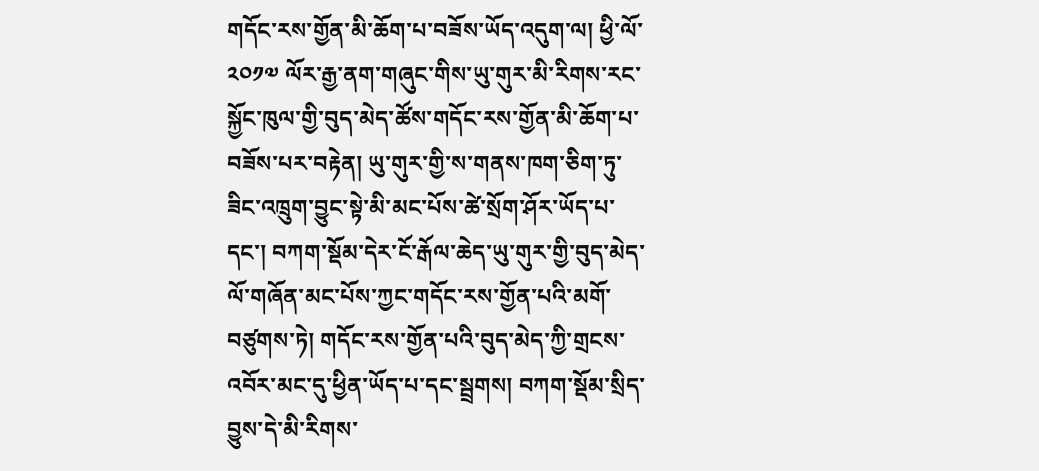གདོང་རས་གྱོན་མི་ཆོག་པ་བཟོས་ཡོད་འདུག་ལ། ཕྱི་ལོ་༢༠༡༧ ལོར་རྒྱ་ནག་གཞུང་གིས་ཡུ་གུར་མི་རིགས་རང་སྐྱོང་ཁུལ་གྱི་བུད་མེད་ཚོས་གདོང་རས་གྱོན་མི་ཆོག་པ་བཟོས་པར་བརྟེན། ཡུ་གུར་གྱི་ས་གནས་ཁག་ཅིག་ཏུ་ཟིང་འཁྲུག་བྱུང་སྟེ་མི་མང་པོས་ཚེ་སྲོག་ཤོར་ཡོད་པ་དང་། བཀག་སྡོམ་དེར་ངོ་རྒོལ་ཆེད་ཡུ་གུར་གྱི་བུད་མེད་ལོ་གཞོན་མང་པོས་ཀྱང་གདོང་རས་གྱོན་པའི་མགོ་བཙུགས་ཏེ། གདོང་རས་གྱོན་པའི་བུད་མེད་ཀྱི་གྲངས་འབོར་མང་དུ་ཕྱིན་ཡོད་པ་དང་སྦྲགས། བཀག་སྡོམ་སྲིད་བྱུས་དེ་མི་རིགས་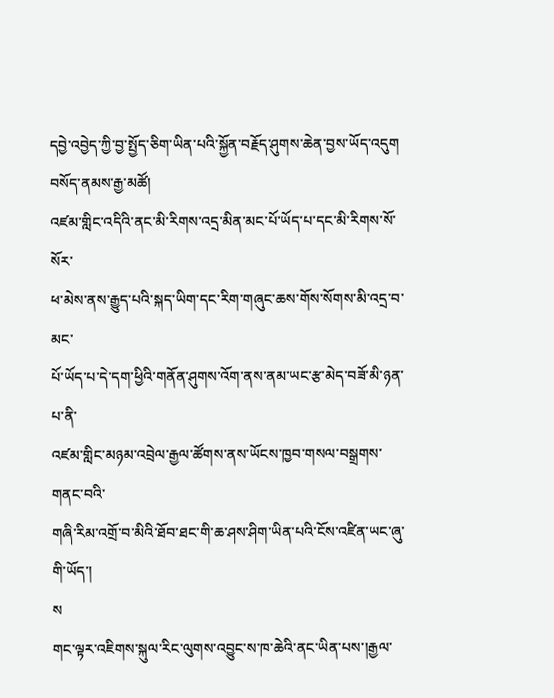དབྱེ་འབྱེད་ཀྱི་བྱ་སྤྱོད་ཅིག་ཡིན་པའི་སྐྱོན་བརྗོད་ཤུགས་ཆེན་བྱས་ཡོད་འདུག
བསོད་ནམས་རྒྱ་མཚོ།
འཛམ་གླིང་འདིའི་ནང་མི་རིགས་འདྲ་མིན་མང་པོ་ཡོད་པ་དང་མི་རིགས་སོ་སོར་
ཕ་མེས་ནས་རྒྱུད་པའི་སྐད་ཡིག་དང་རིག་གཞུང་ཆས་གོས་སོགས་མི་འདྲ་བ་མང་
པོ་ཡོད་པ་དེ་དག་ཕྱིའི་གནོན་ཤུགས་འོག་ནས་ནམ་ཡང་རྩ་མེད་བཟོ་མི་ཉན་པ་ནི་
འཛམ་གླིང་མཉམ་འབྲེལ་རྒྱལ་ཚོགས་ནས་ཡོངས་ཁྱབ་གསལ་བསྒྲགས་གནང་བའི་
གཞི་རིམ་འགྲོ་བ་མིའི་ཐོབ་ཐང་གི་ཆ་ཤས་ཤིག་ཡིན་པའི་ངོས་འཛིན་ཡང་ཞུ་གི་ཡོད་།
ས
གང་ལྟར་འཇིགས་སྐུལ་རིང་ལུགས་འབྱུང་ས་ཁ་ཆེའི་ནང་ཡིན་པས་།རྒྱལ་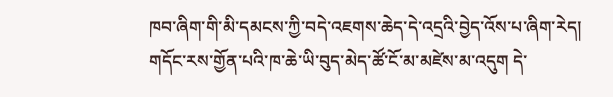ཁབ་ཞིག་གི་མི་དམངས་ཀྱི་བདེ་འཇགས་ཆེད་དེ་འདྲའི་བྱེད་འོས་པ་ཞིག་རེད།
གདོང་རས་གྱོན་པའི་ཁ་ཆེ་ཡི་བུད་མེད་ཚོ་ངོ་མ་མཛེས་མ་འདུག དེ་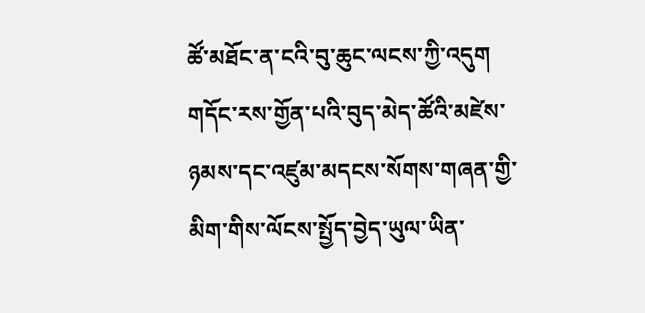ཚོ་མཐོང་ན་ངའི་བུ་ཆུང་ལངས་ཀྱི་འདུག གདོང་རས་གྱོན་པའི་བུད་མེད་ཚོའི་མཛེས་ཉམས་དང་འཛུམ་མདངས་སོགས་གཞན་གྱི་མིག་གིས་ལོངས་སྤྱོད་བྱེད་ཡུལ་ཡིན་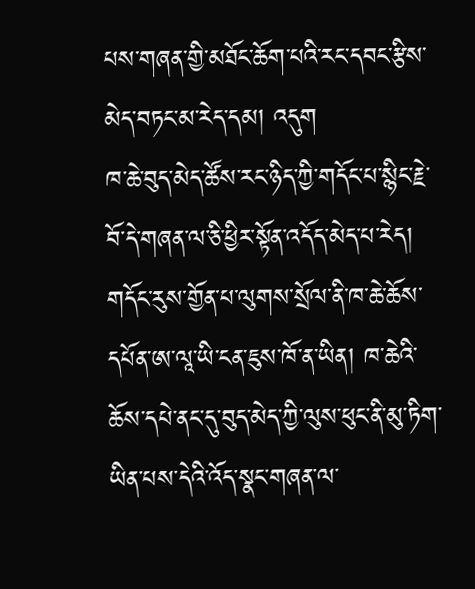པས་གཞན་གྱི་མཐོང་ཆོག་པའི་རང་དབང་རྩིས་མེད་བཏང་མ་རེད་དམ། འདུག
ཁ་ཆེ་བུད་མེད་ཚོས་རང་ཉིད་ཀྱི་གདོང་པ་སྙིང་རྗེ་བོ་དེ་གཞན་ལ་ཅི་ཕྱིར་སྟོན་འདོད་མེད་པ་རེད། གདོང་རུས་གྱོན་པ་ལུགས་སྲོལ་ནི་ཁ་ཆེ་ཆོས་དཔོན་ཨ་ལཱ་ཡི་ངན་ཇུས་ཁོ་ན་ཡིན། ཁ་ཆེའི་ཆོས་དཔེ་ནང་དུ་བུད་མེད་ཀྱི་ལུས་ཕུང་ནི་མུ་ཏིག་ཡིན་པས་དེའི་འོད་སྣང་གཞན་ལ་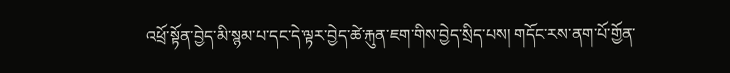འཕྲོ་སྟོན་བྱེད་མི་སྙམ་པ་དང་དེ་ལྟར་བྱེད་ཚེ་རྐུན་ཇག་གིས་བྱེད་སྲིད་པས། གདོང་རས་ནག་པོ་གྱོན་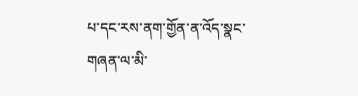པ་དང་རས་ནག་གྱོན་ན་འོད་སྣང་གཞན་ལ་མི་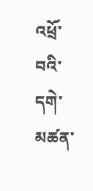འཕྲོ་བའི་དགེ་མཚན་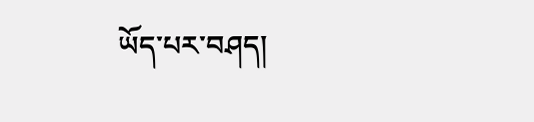ཡོད་པར་བཤད།